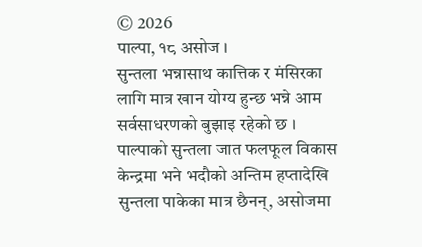© 2026
पाल्पा, १८ असोज ।
सुन्तला भन्नासाथ कात्तिक र मंसिरका लागि मात्र खान योग्य हुन्छ भन्ने आम सर्वसाधरणको बुझाइ रहेको छ । पाल्पाको सुन्तला जात फलफूल विकास केन्द्रमा भने भदौको अन्तिम हप्तादेखि सुन्तला पाकेका मात्र छैनन्, असोजमा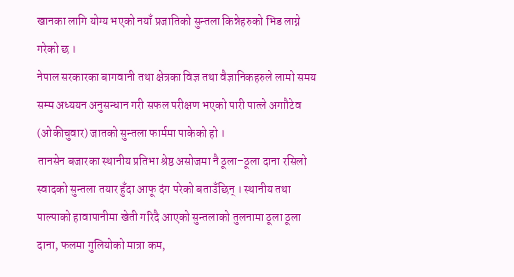खानका लागि योग्य भएको नयाँ प्रजातिको सुन्तला किन्नेहरुको भिड लाग्ने गरेको छ ।
नेपाल सरकारका बागवानी तथा क्षेत्रका विज्ञ तथा वैज्ञानिकहरुले लामो समय सम्म अध्ययन अनुसन्धान गरी सफल परीक्षण भएको पारी पात्ले अगाौटेव (ओकीचुवार) जातको सुन्तला फार्ममा पाकेको हो ।
तानसेन बजारका स्थानीय प्रतिभा श्रेष्ठ असोजमा नै ठूला–ठूला दाना रसिलो स्वादको सुन्तला तयार हुँदा आफू दंग परेको बताउँछिन् । स्थानीय तथा पाल्पाको हावापानीमा खेती गरिदै आएको सुन्तलाको तुलनामा ठूला ठूला दाना, फलमा गुलियोको मात्रा कम,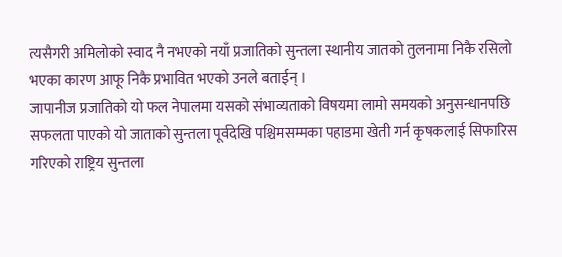त्यसैगरी अमिलोको स्वाद नै नभएको नयाँ प्रजातिको सुन्तला स्थानीय जातको तुलनामा निकै रसिलो भएका कारण आफू निकै प्रभावित भएको उनले बताईन् ।
जापानीज प्रजातिको यो फल नेपालमा यसको संभाव्यताको विषयमा लामो समयको अनुसन्धानपछि सफलता पाएको यो जाताको सुन्तला पूर्वदेखि पश्चिमसम्मका पहाडमा खेती गर्न कृषकलाई सिफारिस गरिएको राष्ट्रिय सुन्तला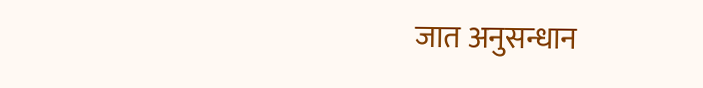जात अनुसन्धान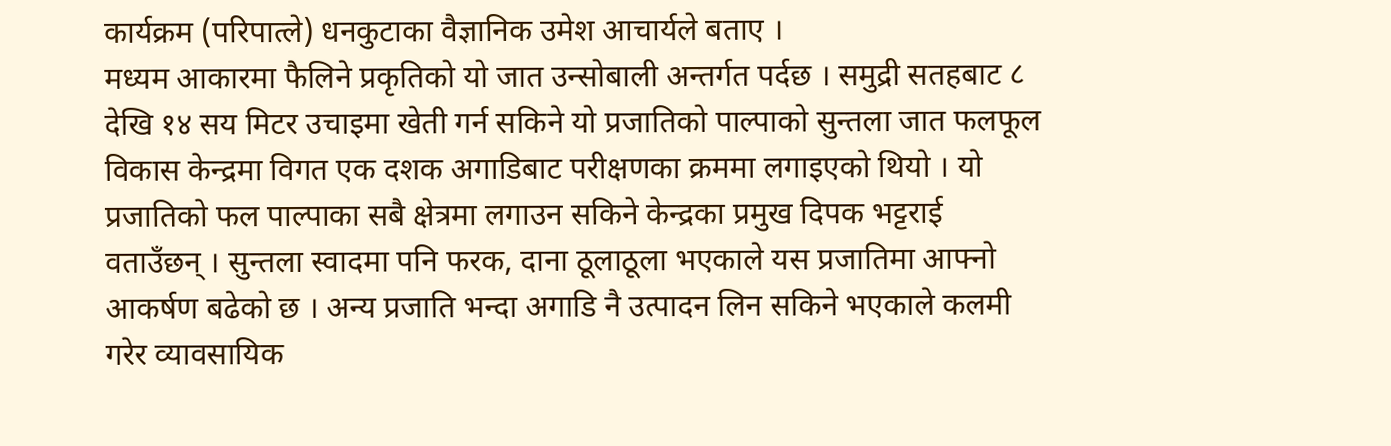कार्यक्रम (परिपात्ले) धनकुटाका वैज्ञानिक उमेश आचार्यले बताए ।
मध्यम आकारमा फैलिने प्रकृतिको यो जात उन्सोबाली अन्तर्गत पर्दछ । समुद्री सतहबाट ८ देखि १४ सय मिटर उचाइमा खेती गर्न सकिने यो प्रजातिको पाल्पाको सुन्तला जात फलफूल विकास केन्द्रमा विगत एक दशक अगाडिबाट परीक्षणका क्रममा लगाइएको थियो । यो प्रजातिको फल पाल्पाका सबै क्षेत्रमा लगाउन सकिने केन्द्रका प्रमुख दिपक भट्टराई वताउँछन् । सुन्तला स्वादमा पनि फरक, दाना ठूलाठूला भएकाले यस प्रजातिमा आफ्नो आकर्षण बढेको छ । अन्य प्रजाति भन्दा अगाडि नै उत्पादन लिन सकिने भएकाले कलमी गरेर व्यावसायिक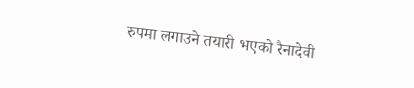रुपमा लगाउने तयारी भएको रैनादेवी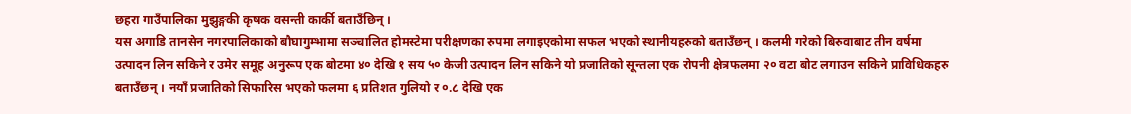छहरा गाउँपालिका मुझुङ्गकी कृषक वसन्ती कार्की बताउँछिन् ।
यस अगाडि तानसेन नगरपालिकाको बौघागुम्भामा सञ्चालित होमस्टेमा परीक्षणका रुपमा लगाइएकोमा सफल भएको स्थानीयहरुको बताउँछन् । कलमी गरेको बिरुवाबाट तीन वर्षमा उत्पादन लिन सकिने र उमेर समूह अनुरूप एक बोटमा ४० देखि १ सय ५० केजी उत्पादन लिन सकिने यो प्रजातिको सून्तला एक रोपनी क्षेत्रफलमा २० वटा बोट लगाउन सकिने प्राविधिकहरु बताउँछन् । नयाँ प्रजातिको सिफारिस भएको फलमा ६ प्रतिशत गुलियो र ०.८ देखि एक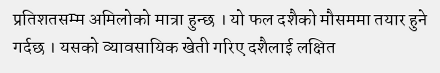प्रतिशतसम्म अमिलोको मात्रा हुन्छ । यो फल दशैको मौसममा तयार हुने गर्दछ । यसको व्यावसायिक खेती गरिए दशैलाई लक्षित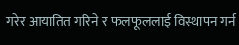गरेर आयातित गरिने र फलफूललाई विस्थापन गर्न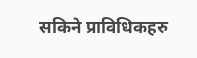सकिने प्राविधिकहरु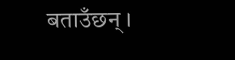बताउँछन् ।